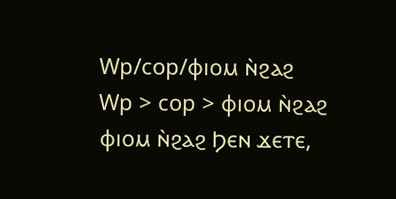Wp/cop/ⲫⲓⲟⲙ ⲛ̀ϩⲁϩ
Wp > cop > ⲫⲓⲟⲙ ⲛ̀ϩⲁϩ
ⲫⲓⲟⲙ ⲛ̀ϩⲁϩ Ϧⲉⲛ ϫⲉⲧⲉ,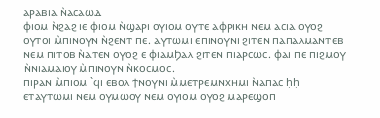ⲁⲣⲁⲃⲓⲁ ⲛ̀ⲁⲥⲁⲱⲇ
ⲫⲓⲟⲙ ⲛ̀ϩⲁϩ ⲓⲉ ⲫⲓⲟⲙ ⲛ̀ϣⲁⲣⲓ ⲟⲩⲓⲟⲙ ⲟⲩⲧⲉ ⲁⲫⲣⲓⲕⲏ ⲛⲉⲙ ⲁⲥⲓⲁ ⲟⲩⲟϩ ⲟⲩⲧⲟⲓ ⲙ̀ⲡⲓⲛⲟⲩⲛ ⲛ̀ϩⲉⲛⲧ ⲡⲉ. ⲁⲩⲧⲱⲙⲓ ⲉⲡⲓⲛⲟⲩⲛⲓ ϩⲓⲧⲉⲛ ⲡⲁⲡⲁⲗⲙⲁⲛⲧⲉⲃ ⲛⲉⲙ ⲡⲓⲧⲟⲃ ⲛ̀ⲁⲧⲉⲛ ⲟⲩⲟϩ ⲉ ⲫⲓⲁⲙϦⲁⲗ ϩⲓⲧⲉⲛ ⲡⲓⲁⲣⲥⲱⲥ. ⲫⲁⲓ ⲡⲉ ⲡⲓϩⲙⲟⲩ ⲛ̀ⲛⲓⲁⲙⲁⲓⲟⲩ ⲙ̀ⲡⲓⲛⲟⲩⲛ ⲛ̀ⲕⲟⲥⲙⲟⲥ.
ⲡⲓⲣⲁⲛ ⲙ̀ⲡⲓⲟⲙ `ϥⲓ ⲉⲃⲟⲗ ϯⲛⲟⲩⲛⲓ ⲙ̀ⲙⲉⲧⲣⲉⲙⲛⲭⲏⲙⲓ ⲛ̀ⲁⲡⲁⲥ ḥḥ ⲉⲧⲁⲩⲧⲱⲙⲓ ⲛⲉⲙ ⲟⲩⲙⲱⲟⲩ ⲛⲉⲙ ⲟⲩⲓⲟⲙ ⲟⲩⲟϩ ⲙⲁⲣⲉϣⲟⲡ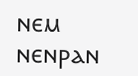ⲛⲉⲙ ⲛⲉⲛⲣⲁⲛ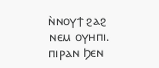ⲛ̀ⲛⲟⲩϯ ϩⲁϩ ⲛⲉⲙ ⲟⲩⲏⲡⲓ. ⲡⲓⲣⲁⲛ Ϧⲉⲛ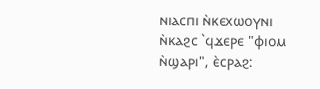ⲛⲓⲁⲥⲡⲓ ⲛ̀ⲕⲉⲭⲱⲟⲩⲛⲓ ⲛ̀ⲕⲁϩⲥ `ϥϫⲉⲣⲉ "ⲫⲓⲟⲙ ⲛ̀ϣⲁⲣⲓ", ⲉ̀ⲥⲣⲁϩ: